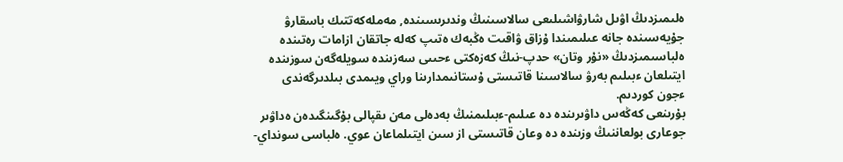ەلىمىزدىڭ اۋىل شارۋاشىلىعى سالاسىنىڭ وندىرىسىندە, مەملەكەتتىك باسقارۋ جۇيەسىندە جانە عىلىمىندا ۇزاق ۋاقىت ەڭبەك ەتىپ كەلە جاتقان ازامات رەتىندە ەلباسىمىزدىڭ «نۇر وتان» حدپ-نىڭ كەزەكتى ءحىىى سەزىندە سويلەگەن سوزىندە ايتىلعان ءبىلىم بەرۋ سالاسىنا قاتىستى ۇستانىمدارىنا وراي ويىمدى بىلدىرگەندى ءجون كوردىم.
بۇرىنعى كەڭەس داۋىرىندە دە عىلىم-ءبىلىمنىڭ بەدەلى مەن ىقپالى بۇگىنگىدەن ەداۋىر جوعارى بولعاننىڭ وزىندە دە وعان قاتىستى از سىن ايتىلماعان عوي. ەلباسى سونداي-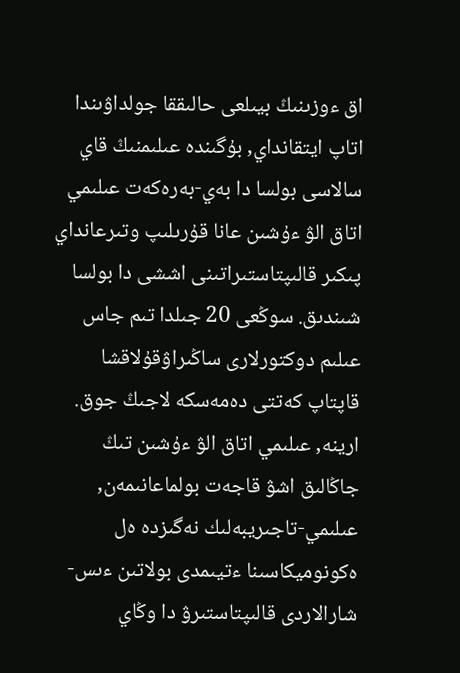اق ءوزىنىڭ بيىلعى حالىققا جولداۋىندا اتاپ ايتقانداي, بۇگىندە عىلىمنىڭ قاي سالاسى بولسا دا بەي-بەرەكەت عىلىمي اتاق الۋ ءۇشىن عانا قۇرىلىپ وتىرعانداي پىكىر قالىپتاستىراتىنى اششى دا بولسا شىندىق. سوڭعى 20 جىلدا تىم جاس عىلىم دوكتورلارى ساڭىراۋقۇلاقشا قاپتاپ كەتتى دەمەسكە لاجىڭ جوق. ارينە, عىلىمي اتاق الۋ ءۇشىن تىڭ جاڭالىق اشۋ قاجەت بولماعانىمەن, عىلىمي-تاجىريبەلىك نەگىزدە ەل ەكونوميكاسىنا ءتيىمدى بولاتىن ءىس-شارالاردى قالىپتاستىرۋ دا وڭاي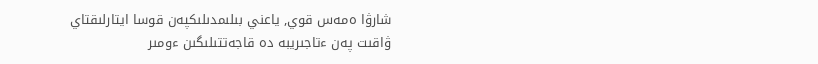شارۋا ەمەس قوي, ياعني بىلىمدىلىكپەن قوسا ايتارلىقتاي ۋاقىت پەن ءتاجىريبە دە قاجەتتىلىگىن ءومىر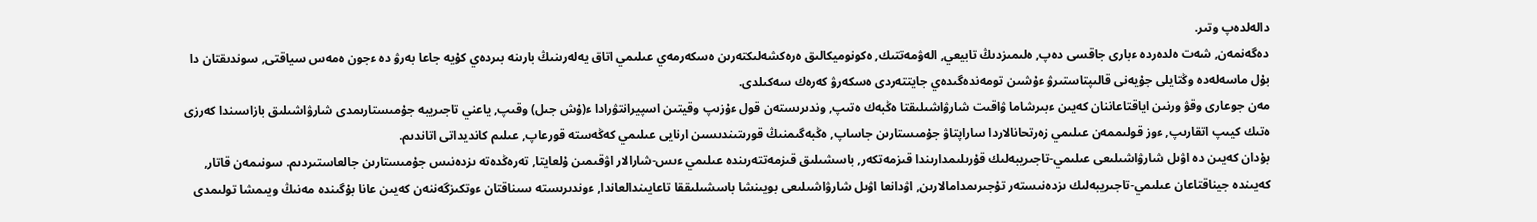دالەلدەپ وتىر.
دەگەنمەن, شەت ەلدەردە ءبارى جاقسى دەپ, ەلىمىزدىڭ تابيعي, الەۋمەتتىك, ەكونوميكالىق ەرەكشەلىكتەرىن ەسكەرمەي عىلىمي اتاق يەلەرىنىڭ بارىنە بىردەي كۇيە جاعا بەرۋ دە ءجون ەمەس سياقتى, سوندىقتان دا بۇل ماسەلەدە وڭتايلى جۇيەنى قالىپتاستىرۋ ءۇشىن تومەندەگىدەي جايتتەردى ەسكەرۋ كەرەك سەكىلدى.
مەن جوعارى وقۋ ورنىن اياقتاعاننان كەيىن ءبىرشاما ۋاقىت شارۋاشىلىقتا ەڭبەك ەتىپ, وندىرىستەن قول ءۇزىپ وقيتىن اسپيرانتۋرادا ء(ۇش جىل) وقىپ, ياعني تاجىريبە جۇمىستارىمدى شارۋاشىلىق بازاسىندا كەرزى ەتىك كيىپ اتقارىپ, ءوز قولىممەن عىلىمي زەرتحانالاردا ساراپتاۋ جۇمىستارىن جاساپ, ەڭبەگىمنىڭ قورىتىندىسىن ارنايى عىلىمي كەڭەستە قورعاپ, عىلىم كانديداتى اتاندىم.
بۇدان كەيىن دە اۋىل شارۋاشىلىعى عىلىمي-تاجىريبەلىك قۇرىلىمدارىندا قىزمەتكەر, باسشىلىق قىزمەتتەرىندە عىلىمي ءىس-شارالار اۋقىمىن ۇلعايتا, تەرەڭدەتە ىزدەنىس جۇمىستارىن جالعاستىردىم. سونىمەن قاتار, كەيىندە جيناقتاعان عىلىمي-تاجىريبەلىك ىزدەنىستەر تۇجىرىمدامالارىن, اۋدانعا اۋىل شارۋاشىلىعى بويىنشا باسشىلىققا تاعايىندالعاندا, ءوندىرىستە سىناقتان ءوتكىزگەننەن كەيىن عانا بۇگىندە مەنىڭ ويىمشا تولىمدى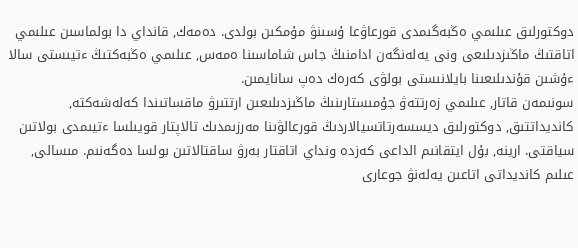دوكتورلىق عىلىمي ەڭبەگىمدى قورعاۋعا ۇسىنۋ مۇمكىن بولدى. دەمەك, قانداي دا بولماسىن عىلىمي اتاقتىڭ ماڭىزدىلىعى ونى يەلەنگەن ادامنىڭ جاس شاماسىنا ەمەس, عىلىمي ەڭبەكتىڭ ءتيىستى سالا ءۇشىن قۇندىلىعىنا بايلانىستى بولۋى كەرەك دەپ سانايمىن.
سونىمەن قاتار, عىلىمي زەرتتەۋ جۇمىستارىنىڭ ماڭىزدىلىعىن ارتتىرۋ ماقساتىندا كەلەشەكتە, كانديداتتىق, دوكتورلىق ديسسەرتاتسيالاردىڭ قورعالۋىنا مەرزىمدىك تالاپتار قويىلسا ءتيىمدى بولاتىن سياقتى. ارينە, بۇل ايتقانىم الداعى كەزدە ونداي اتاقتار بەرۋ ساقتالاتىن بولسا دەگەنىم. مىسالى, عىلىم كانديداتى اتاعىن يەلەنۋ جوعارى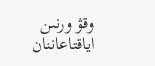وقۋ ورنىن اياقتاعاننان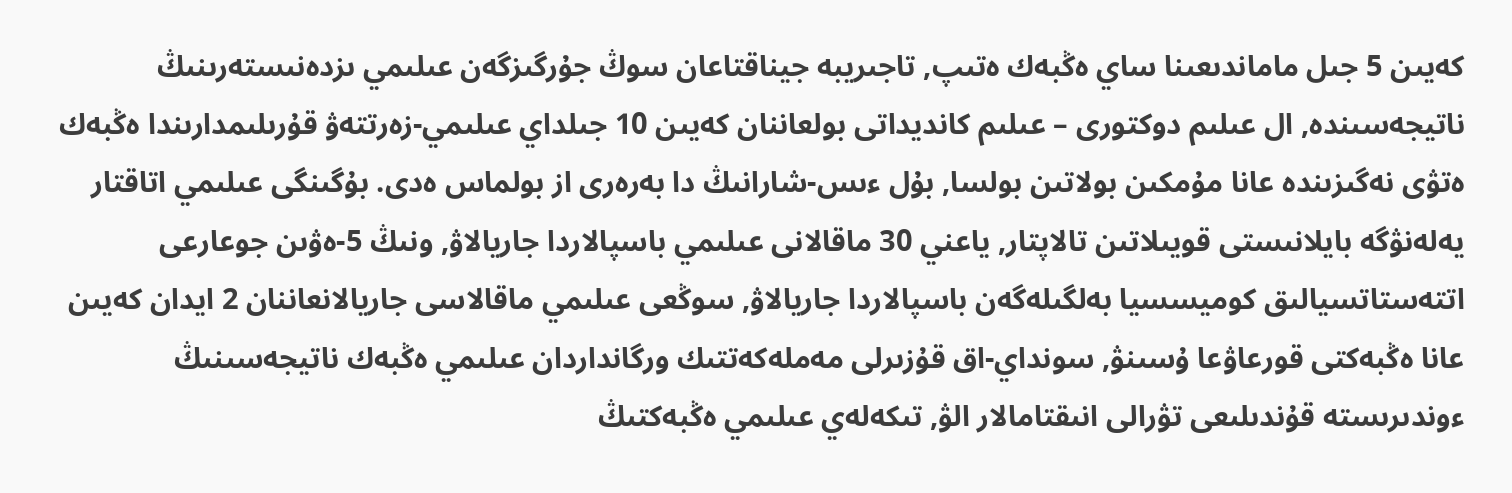كەيىن 5 جىل ماماندىعىنا ساي ەڭبەك ەتىپ, تاجىريبە جيناقتاعان سوڭ جۇرگىزگەن عىلىمي ىزدەنىستەرىنىڭ ناتيجەسىندە, ال عىلىم دوكتورى – عىلىم كانديداتى بولعاننان كەيىن 10 جىلداي عىلىمي-زەرتتەۋ قۇرىلىمدارىندا ەڭبەك ەتۋى نەگىزىندە عانا مۇمكىن بولاتىن بولسا, بۇل ءىس-شارانىڭ دا بەرەرى از بولماس ەدى. بۇگىنگى عىلىمي اتاقتار يەلەنۋگە بايلانىستى قويىلاتىن تالاپتار, ياعني 30 ماقالانى عىلىمي باسپالاردا جاريالاۋ, ونىڭ 5-ەۋىن جوعارعى اتتەستاتسيالىق كوميسسيا بەلگىلەگەن باسپالاردا جاريالاۋ, سوڭعى عىلىمي ماقالاسى جاريالانعاننان 2 ايدان كەيىن عانا ەڭبەكتى قورعاۋعا ۇسىنۋ, سونداي-اق قۇزىرلى مەملەكەتتىك ورگانداردان عىلىمي ەڭبەك ناتيجەسىنىڭ ءوندىرىستە قۇندىلىعى تۋرالى انىقتامالار الۋ, تىكەلەي عىلىمي ەڭبەكتىڭ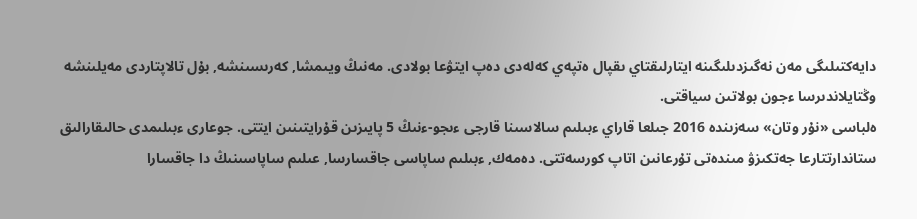دايەكتىلىگى مەن نەگىزدىلىگىنە ايتارلىقتاي ىقپال ەتپەي كەلەدى دەپ ايتۋعا بولادى. مەنىڭ ويىمشا, كەرىسىنشە, بۇل تالاپتاردى مەيلىنشە وڭتايلاندىرسا ءجون بولاتىن سياقتى.
ەلباسى «نۇر وتان» سەزىندە 2016 جىلعا قاراي ءبىلىم سالاسىنا قارجى ءىجو-ءنىڭ 5 پايىزىن قۇرايتىنىن ايتتى. جوعارى ءبىلىمدى حالىقارالىق ستاندارتتارعا جەتكىزۋ مىندەتى تۇرعانىن اتاپ كورسەتتى. دەمەك, ءبىلىم ساپاسى جاقسارسا, عىلىم ساپاسىنىڭ دا جاقسارا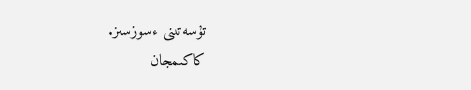تۇسەتىنى ءسوزسىز.
كاكىمجان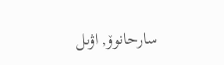سارحانوۆ, اۋىل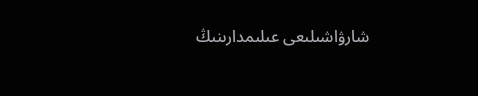شارۋاشىلىعى عىلىمدارىنىڭ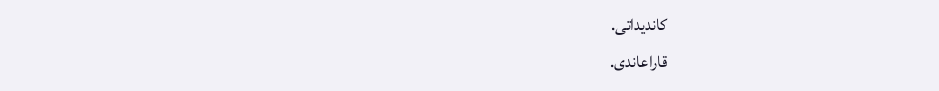كانديداتى.
قاراعاندى.